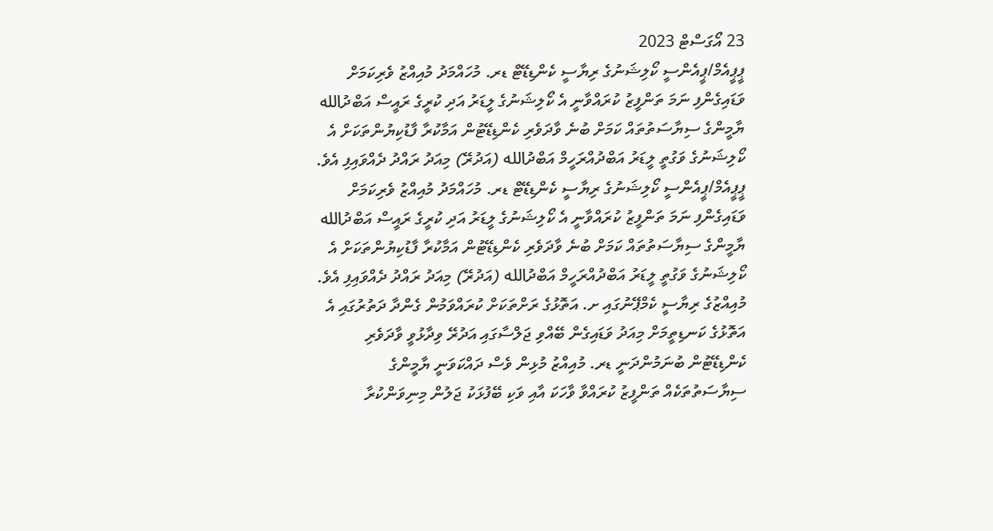23 އޯގަސްޓް 2023
ޕީޕީއެމް/ޕީއެންސީ ކޯލިޝަނުގެ ރިޔާސީ ކެންޑިޑޭޓް ޑރ. މުހައްމަދު މުއިއްޒު ވެރިކަމަށް ވަޑައިގެންފި ނަމަ ތަންފީޒު ކުރައްވާނީ އެ ކޯލިޝަނުގެ ލީޑަރު އަދި ކުރީގެ ރައީސް އަބްދުالله ޔާމީންގެ ސިޔާސަތުތައް ކަމަށް ބުނެ ވާދަވެރި ކެންޑިޑޭޓުން އަމާކުރާ ފާޑުކިޔުންތަކަށް އެ ކޯލިޝަނުގެ ވަގުތީ ލީޑަރު އަބްދުއްރަހީމް އަބްދުالله (އަދުރޭ) މިއަދު ރައްދު ދެއްވައިފި އެވެ.
ޕީޕީއެމް/ޕީއެންސީ ކޯލިޝަނުގެ ރިޔާސީ ކެންޑިޑޭޓް ޑރ. މުހައްމަދު މުއިއްޒު ވެރިކަމަށް ވަޑައިގެންފި ނަމަ ތަންފީޒު ކުރައްވާނީ އެ ކޯލިޝަނުގެ ލީޑަރު އަދި ކުރީގެ ރައީސް އަބްދުالله ޔާމީންގެ ސިޔާސަތުތައް ކަމަށް ބުނެ ވާދަވެރި ކެންޑިޑޭޓުން އަމާކުރާ ފާޑުކިޔުންތަކަށް އެ ކޯލިޝަނުގެ ވަގުތީ ލީޑަރު އަބްދުއްރަހީމް އަބްދުالله (އަދުރޭ) މިއަދު ރައްދު ދެއްވައިފި އެވެ.
މުއިއްޒުގެ ރިޔާސީ ކެމްޕޭނުގައި ށ. އަތޮޅުގެ ރަށްތަކަށް ކުރައްވަމުން ގެންދާ ދަތުރުގައި އެ އަތޮޅުގެ ކަނޑިތީމަށް މިއަދު ވަޑައިގެން ބޭއްވި ޖަލްސާގައި އަދުރޭ ވިދާޅުވީ ވާދަވެރި ކެންޑިޑޭޓުން ބުނަމުންދަނީ ޑރ. މުއިއްޒު މުޅިން ވެސް ދައްކަވަނީ ޔާމީންގެ ސިޔާސަތުތަކެއް ތަންފީޒު ކުރައްވާ ވާހަކަ އާއި ވަކި ބޭފުޅަކު ޖަލުން މިނިވަންކުރާ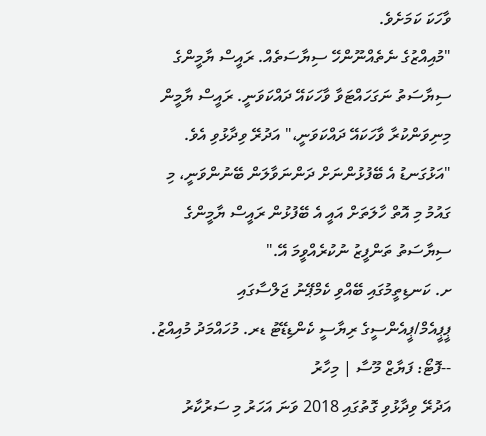ވާހަކަ ކަމަށެވެ.
"މުއިއްޒުގެ ނެތެއްނޫންހޭ ސިޔާސަތެއް. ރައީސް ޔާމީންގެ ސިޔާސަތު ނަގަހައްޓަވާ ވާހަކައޭ ދައްކަވަނީ. ރައީސް ޔާމީން މިނިވަންކުރާ ވާހަކައޭ ދައްކަވަނީ،" އަދުރޭ ވިދާޅުވި އެވެ.
"އަޅުގަނޑު އެ ބޭފުޅުންނަށް ދަންނަވާލަން ބޭނުންވަނީ، މި ގައުމު މި އޮތް ހާލަތަށް އައީ އެ ބޭފުޅުން ރައީސް ޔާމީންގެ ސިޔާސަތު ތަންފީޒު ނުކުރެއްވީމަ އޭ."
ށ. ކަނޑިތީމުގައި ބޭއްވި ކެމްޕޭނު ޖަލްސާގައި ޕީޕީއެމް/ޕީއެންސީގެ ރިޔާސީ ކެންޑިޑޭޓު ޑރ. މުހައްމަދު މުއިއްޒު. --ފޮޓޯ: ފަޔާޒް މޫސާ | މިހާރު
އަދުރޭ ވިދާޅުވި ގޮތުގައި 2018 ވަނަ އަހަރު މި ސަރުކާރު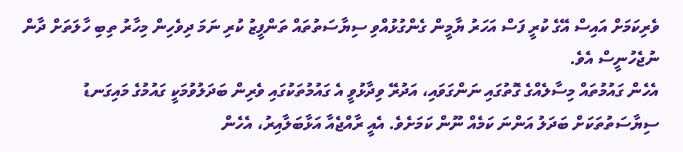ވެރިކަމަށް އައިސް އޭގެ ކުރީ ފަސް އަހަރު ޔާމީން ގެންގުޅުއްވި ސިޔާސަތުތައް ތަންފީޒު ކުރި ނަމަ ދިވެހިން މިހާރު ތިބި ހާލަތަށް ދާން ނުޖެހުނީސް އެވެ.
އެހެން ގައުމުތައް މިސާލެއްގެ ގޮތުގައި ނަންގަވައި، އަދުރޭ ވިދާޅުވީ އެ ގައުމުތަކުގައި ވެރިން ބަދަލުވުމަކީ ގައުމުގެ މައިގަނޑު ސިޔާސަތުތަކަށް ބަދަލު އަންނަ ކަމެއް ނޫން ކަމަށެވެ. އެއީ ރާއްޖެއާ އަޅާބަލާއިރު، އެހެން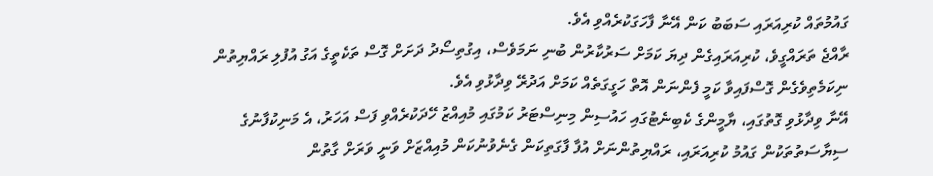ގައުމުތައް ކުރިއަރައި ސަބަބު ކަން އޭނާ ފާހަގަކުރެއްވި އެވެ.
ރާއްޖެ ތަރައްގީވެ، ކުރިއަރައިގެން ދިޔަ ކަމަށް ސަރުކާރުން ބުނި ނަމަވެސް، އިގުތިސޯދު ދަށަށް ގޮސް ތަކެތީގެ އަގު އުފުލި ރައްޔިތުން ނިކަމެތިވެގެން ގޮސްފައިވާ ކަމީ ފެންނަން އޮތް ހަގީގަތެއް ކަމަށް އަދުރޭ ވިދާޅުވި އެވެ.
އޭނާ ވިދާޅުވި ގޮތުގައި، ޔާމީންގެ ކެބިނެޓުގައި ހައުސިން މިނިސްޓަރު ކަމުގައި މުއިއްޒު ހޭދަކުރެއްވި ފަސް އަހަރު، އެ މަނިކުފާނުގެ ސިޔާސަތުތަކުން ގައުމު ކުރިއަރައި، ރައްޔިތުންނަށް އުފާ ފާގަތިކަން ގެނެވުނުކަން މުއިއްޒަށް ވަނީ ވަރަށް ގާތުން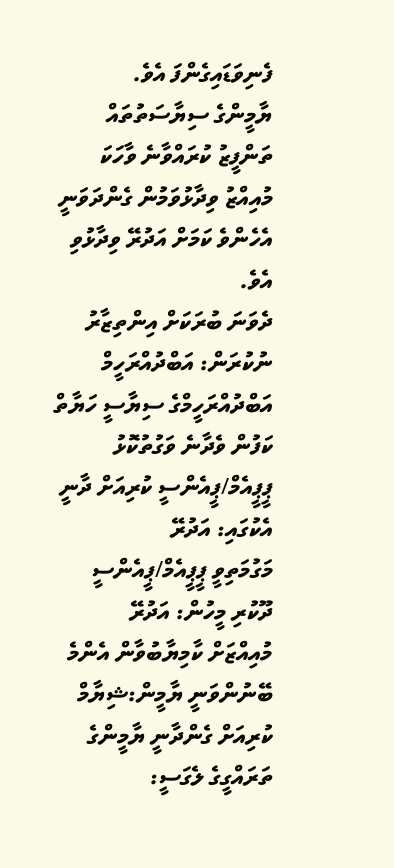ފެނިވަޑައިގެންފަ އެވެ.
ޔާމީންގެ ސިޔާސަތުތައް ތަންފީޒު ކުރައްވާނެ ވާހަކަ މުއިއްޒު ވިދާޅުވަމުން ގެންދަވަނީ އެހެންވެ ކަމަށް އަދުރޭ ވިދާޅުވި އެވެ.
ދެވަނަ ބުރަކަށް އިންތިޒާރު ނުކުރަން: އަބްދުއްރަހީމް
އަބްދުއްރަހީމްގެ ސިޔާސީ ހަޔާތް ކަފުން ވެދާނެ ވަގުތުކޮޅު
ޕީޕީއެމް/ޕީއެންސީ ކުރިއަށް ދާނީ އެކުގައި: އަދުރޭ
މަގުމަތިވީ ޕީޕީއެމް/ޕީއެންސީ ދޫކުރި މީހުން: އަދުރޭ
މުއިއްޒަށް ކާމިޔާބުވާން އެންމެ ބޭނުންވަނީ ޔާމީން:ޝިޔާމް
ކުރިއަށް ގެންދާނީ ޔާމީންގެ ތަރައްގީގެ ލެގަސީ: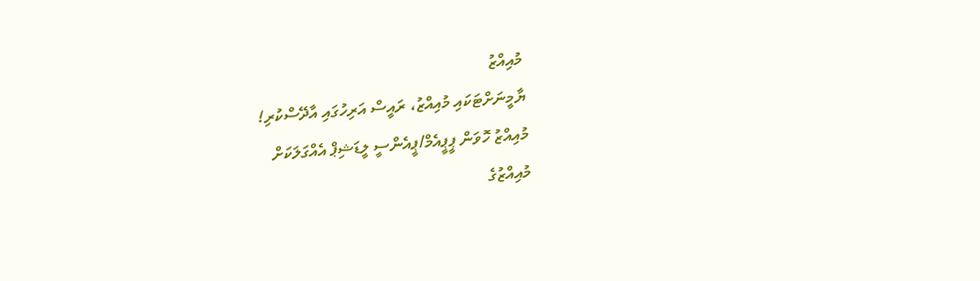މުއިއްޒު
ޔާމީނަށްޓަކައި މުއިއްޒު، ރައީސް އަރިހުގައި އާދޭސްކުރި!
މުއިއްޒު ހޮވަން ޕީޕީއެމް/ޕީއެންސީ ލީޑަޝިޕް އެއްގަލަކަށް
މުއިއްޒުގެ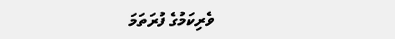ވެރިކަމުގެ ފުރަތަމަ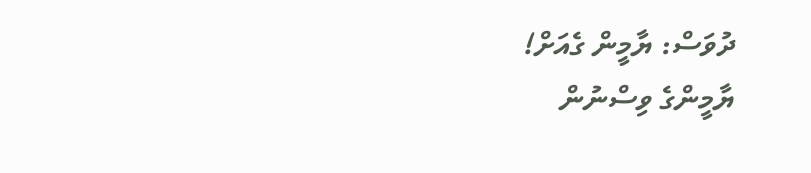ދުވަސް: ޔާމީން ގެއަށް!
ޔާމީންގެ ވިސްނުން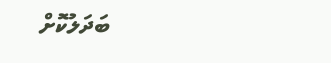ބަދަލުކޮށް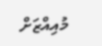މުއިއްޒަށް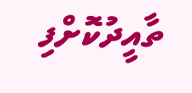ތާއީދުކޮށްފި